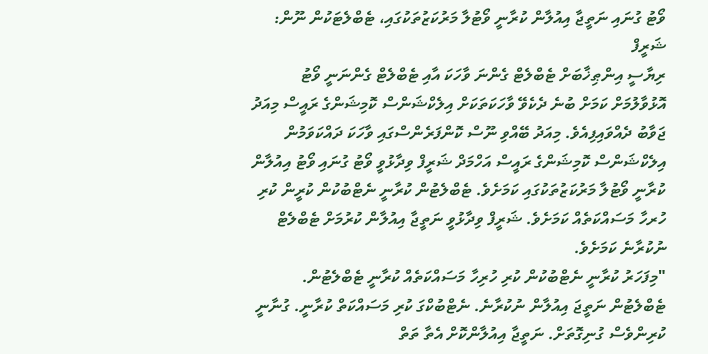ވޯޓު ގުނައި ނަތީޖާ އިއުލާން ކުރާނީ ވޯޓުލާ މަރުކަޒުތަކުގައި، ޓެބްލެޓަކުން ނޫން: ޝަރީފް
ރިޔާސީ އިންޠިޚާބަށް ޓެބްލެޓް ގެންނަ ވާހަކަ އާއި ޓެބްލެޓް ގެންނަނީ ވޯޓު އޮޅުވާލުމަށް ކަމަށް ބުނެ ދެކެވޭ ވާހަކަތަކަށް އިލެކްޝަންސް ކޮމިޝަންގެ ރައީސް މިއަދު ޖަވާބު ދެއްވައިފިއެވެ. މިއަދު ބޭއްވި ނޫސް ކޮންފަރެންސްގައި ވާހަކަ ދައްކަވަމުން އިލެކްޝަންސް ކޮމިޝަންގެ ރައީސް އަހްމަދް ޝަރީފް ވިދާޅުވީ ވޯޓު ގުނައި ވޯޓު އިއުލާން ކުރާނީ ވޯޓުލާ މަރުކަޒުތަކުގައި ކަމަށެވެ. ޓެބްލެޓުން ކުރާނީ ނެޓްބުކުން ކުރީން ކުރި ހުރހާ މަސައްކަތެއް ކަމަށެވެ. ޝަރީފް ވިދާޅުވީ ނަތީޖާ އިއުލާން ކުރުމަށް ޓެބްލެޓް ނުކުރާނެ ކަމަށެވެ.
"މިފަހަރު ކުރާނީ ނެޓްބުކުން ކުރި ހުރިހާ މަސައްކަތެއް ކުރާނީ ޓެބްލެޓުން. ޓެބްލެޓުން ނަތީޖަ އިއުލާން ނުކުރާނެ. ނެޓްބުކްގަ ކުރި މަސައްކަތް ކުރާނީ. ގުނާނީ ކުރިންވެސް ގުނިގޮތަށް. ނަތީޖާ އިއުލާންކޮށް އެތާ ތަތް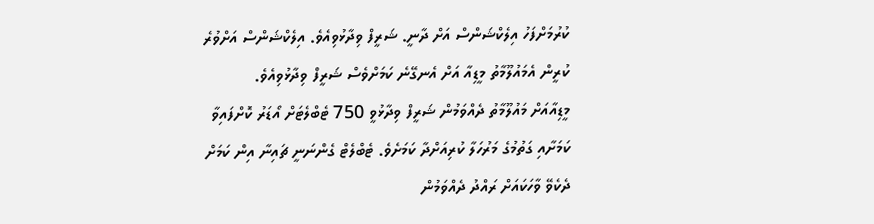ކުރުމަށްފަހު އިލެކްޝަންސް އަށް ދާނީ. ޝަރީފް ވިދާޅުވިއެވެ. އިލެކްޝަންސް އަށްވުރެ ކުރީން އެމައުލޫމާތު މީޑިއާ އަށް އެނގޭނެ ކަމަށްވެސް ޝަރީފް ވިދާޅުވިއެވެ.
މީޑިއާއަށް މައުލޫމާތު ދެއްވަމުން ޝަރީފް ވިދާޅުވީ 750 ޓެބްލެޓަށް އޯޑަރު ކޮށްފައިވާ ކަމަށާއި ގަތުމުގެ މަރުހަލާ ކުރިއަށްދާ ކަމަށެވެ. ޓެބްލެޓް ގެންނަނީ ޗައިނާ އިން ކަމަށް ދެކެވޭ ވާހަކައަށް ރައްދު ދެއްވަމުން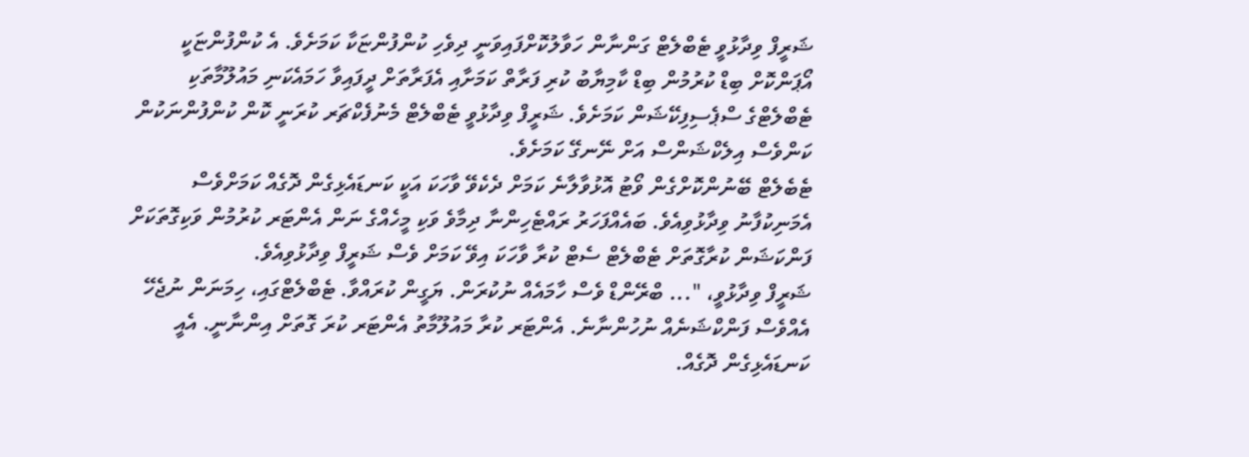ޝަރީފް ވިދާޅުވީ ޓެބްލެޓް ގަންނާން ހަވާލުކޮށްފައިވަނީ ދިވެހި ކުންފުންޏަކާ ކަމަށެވެ. އެ ކުންފުންޏަކީ އޯޕަންކޮށް ބިޑް ކުރުމުން ބިޑް ކާމިޔާބު ކުރި ފަރާތް ކަމަށާއި އެފަރާތަށް ދީފައިވާ ހަމައެކަނި މައުލޫމާތަކި ޓެބްލެޓްގެ ސްޕެސިފިކޭޝަން ކަމަށެވެ. ޝަރީފް ވިދާޅުވީ ޓެބްލެޓް މެނުފެކްޗަރ ކުރަނީ ކޮން ކުންފުންނަކުން ކަންވެސް އިލެކްޝަންސް އަށް ނޭނގޭ ކަމަށެވެ.
ޓެބެލެޓް ބޭނުންކޮށްގެން ވޯޓު އޮޅުވާލާނެ ކަމަށް ދެކެވޭ ވާހަކަ އަކީ ކަނޑައެޅިގެން ދޮގެއް ކަމަށްވެސް އެމަނިކުފާނު ވިދާޅުވިއެވެ. ބައެއްފަހަރު ރައްޓެހިންނާ ދިމާވެ ވަކި މީހެއްގެ ނަން އެންޓަރ ކުރުމުން ވަކިގޮތަކަށް ފަންކަޝަން ކުރާގޮތަށް ޓެބްލެޓް ސެޓް ކުރާ ވާހަކަ އިވޭ ކަމަށް ވެސް ޝަރީފް ވިދާޅުވިއެވެ.
ޝަރީފް ވިދާޅުވީ، "... ބްރޭންޑް ވެސް ހާމައެއް ނުކުރަން. ޔަގީން ކުރައްވާ. ޓެބްލެޓްގައި، ހިމަނަން ނުޖެހޭ އެއްވެސް ފަންކްޝަނެއް ނުހުންނާނެ. އެންޓަރ ކުރާ މައުލޫމާތު އެންޓަރ ކުރަ ގޮތަށް އިންނާނީ. އެއީ ކަނޑައެޅިގެން ދޮގެއް.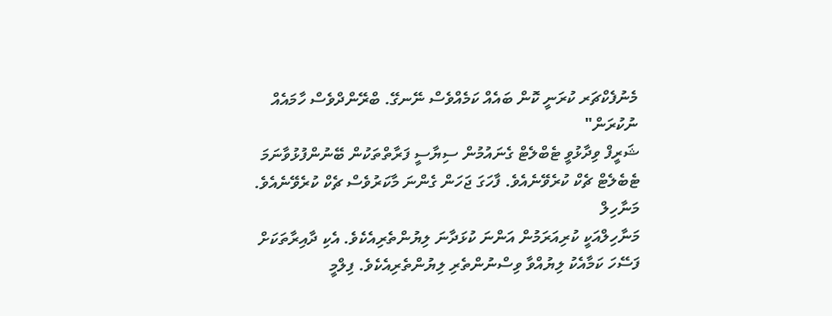މެނުފެކްޗަރ ކުރަނީ ކޮން ބައެއް ކަމެއްވެސް ނޭނގޭ. ބްރޭންދްވެސް ހާމައެއް ނުކުރަން"
ޝަރީފް ވިދާޅުވީ ޓެބްލެޓް ގެނައުމުން ސިޔާސީ ފަރާތްތަކުން ބޭނުންފުޅުވާނަމަ ޓެބެލެޓް ޗެކް ކުރެވޭނެއެވެ. ފާހަގަ ޖަހަން ގެންނަ މާކަރުވެސް ޗެކް ކުރެވޭނެއެވެ.
މަނާހިލް
މަނާހިލްއަކީ ކުރިއަރަމުން އަންނަ ކުޅަދާނަ ލިޔުންތެރިއެކެވެ. އެކި ދާއިރާތަކަށް ފަސޭހަ ކަމާއެކު ލިޔުއްވާ ވިސްނުންތެރި ލިޔުންތެރިއެކެވެ. ފިލްމީ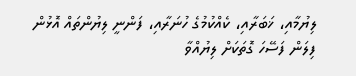ލިޔުމާއި، ޚަބަރާއި، ކެއްކުމުގެ ހުނަރާއި، ފަންނީ ލިޔުންތައް އޮޅުން ފިލަން ފަސޭހަ ގޮތަކަށް ލިޔުއްވާ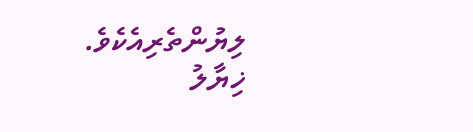ލިޔުންތެރިއެކެވެ.
ޚިޔާލު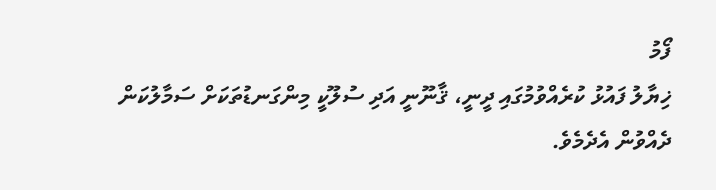ފޯމު
ޚިޔާލު ފައުޅު ކުރެއްވުމުގައި ދީނީ، ޤާނޫނީ އަދި ސުލޫކީ މިންގަނޑުތަކަށް ސަމާލުކަން ދެއްވުން އެދެމެވެ.